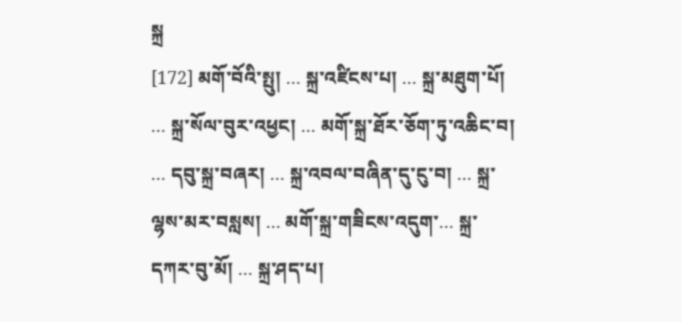སྐྲ
[172] མགོ་བོའི་སྤུ། ... སྐྲ་འཛིངས་པ། ... སྐྲ་མཐུག་པོ། ... སྐྲ་སོལ་བུར་འཕྱང། ... མགོ་སྐྲ་ཐོར་ཅོག་ཏུ་འཆིང་བ། ... དབུ་སྐྲ་བཞར། ... སྐྲ་འབལ་བཞིན་དུ་ངུ་བ། ... སྐྲ་ལྷས་མར་བསླས། ... མགོ་སྐྲ་གཟིངས་འདུག་... སྐྲ་དཀར་བུ་མོ། ... སྐྲ་ཤད་པ།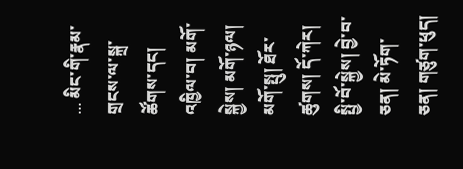... མིང་གི་རྣམ་གྲངས་ལ་སྐྲ་ཚོགས་དང། འཁྱིལ་བ། མགོ་སྐྱེས། མགོ་ཉལ། མགོ་སྤུ། ཐོར་ཚུགས། དོ་ཀེར། སྤྱི་བོ་སྐྱེས། བྱེ་བ་ཅན། མེ་ཏོག་ཅན། གཙུག་ཕུད།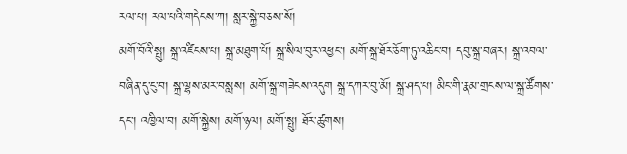རལ་པ། རལ་པའི་གདེངས་ཀ། སླར་སྐྱེ་བཅས་སོ།
མགོ་བོའི་སྤུ། སྐྲ་འཛིངས་པ། སྐྲ་མཐུག་པོ། སྐྲ་སིལ་བུར་འཕྱང་། མགོ་སྐྲ་ཐོར་ཅོག་ཏུ་འཆིང་བ། དབུ་སྐྲ་བཞར། སྐྲ་འབལ་བཞིན་དུ་ངུ་བ། སྐྲ་ལྷས་མར་བསླས། མགོ་སྐྲ་གཟེངས་འདུག སྐྲ་དཀར་བུ་མོ། སྐྲ་ཤད་པ། མིང་གི་རྣམ་གྲངས་ལ་སྐྲ་ཚོགས་དང་། འཁྱིལ་བ། མགོ་སྐྱེས། མགོ་ཉལ། མགོ་སྤུ། ཐོར་ཚུགས།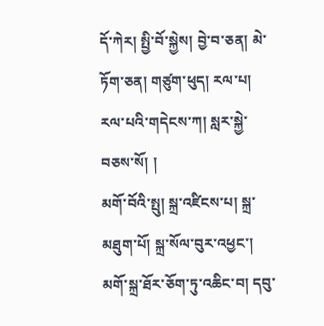དོ་ཀེར། སྤྱི་བོ་སྐྱེས། བྱེ་བ་ཅན། མེ་ཏོག་ཅན། གཙུག་ཕུད། རལ་པ། རལ་པའི་གདེངས་ཀ། སླར་སྐྱེ་བཅས་སོ། །
མགོ་བོའི་སྤུ། སྐྲ་འཛིངས་པ། སྐྲ་མཐུག་པོ། སྐྲ་སོལ་བུར་འཕྱང་། མགོ་སྐྲ་ཐོར་ཅོག་ཏུ་འཆིང་བ། དབུ་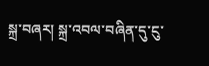སྐྲ་བཞར། སྐྲ་འབལ་བཞིན་དུ་ངུ་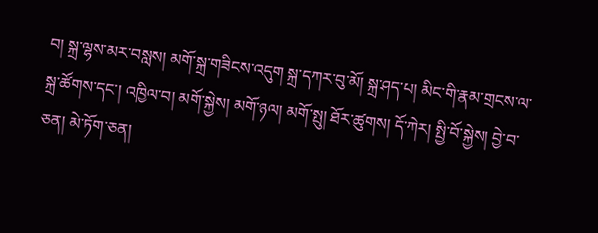བ། སྐྲ་ལྷས་མར་བསླས། མགོ་སྐྲ་གཟིངས་འདུག སྐྲ་དཀར་བུ་མོ། སྐྲ་ཤད་པ། མིང་གི་རྣམ་གྲངས་ལ་སྐྲ་ཚོགས་དང་། འཁྱིལ་བ། མགོ་སྐྱེས། མགོ་ཉལ། མགོ་སྤུ། ཐོར་ཚུགས། དོ་ཀེར། སྤྱི་བོ་སྐྱེས། བྱེ་བ་ཅན། མེ་ཏོག་ཅན།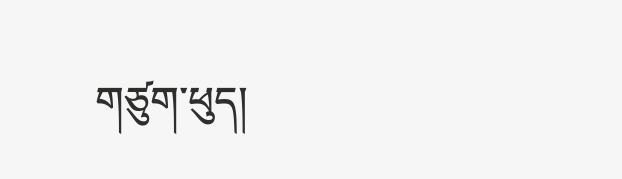གཙུག་ཕུད།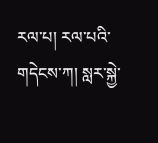རལ་པ། རལ་པའི་གདེངས་ཀ། སླར་སྐྱེ་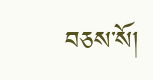བཅས་སོ།